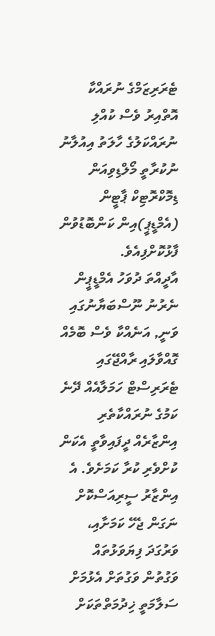ޓެރަރިޒަމްގެ ނުރައްކާ އޮތްއިރު ވެސް ކުއްލި ނުރައްކަލުގެ ހާލަތު އިއުލާނު ނުކުރާތީ މޯލްޑިވިއަން ޑިމޮކްރޮޓިކް ޕާޓީން (އެމްޑީޕީ)އިން ކަންބޮޑުވުން ފާޅުކޮށްފިއެވެ.
އާދީއްތަ ދުވަހު އެމްޑީޕީން ނެރުނު ނޫސްބަޔާނުގައި ވަނީ, އަނެއްކާ ވެސް ބޮމެއް ގޮއްވާލައި ރާއްޖޭގައި ޓެރަރިސްޓް ހަމަލާއެއް ދޭނެ ކަމުގެ ނުރައްކާތެރި އިންޒާރެއް ދީފައިވާތީ އެކަން ކުށްވެރި ކުރާ ކަމަށެވެ. އެ އިންޒާރު ސީރިއަސްކޮށް ނަގަން ޖެހޭ ކަމަށާއި، ވަރުގަދަ ފިޔަވަޅުތައް ވަގުތުން ވަގުތަށް އެޅުމަށް ސަލާމަތީ ޚިދުމަތްތަކަށް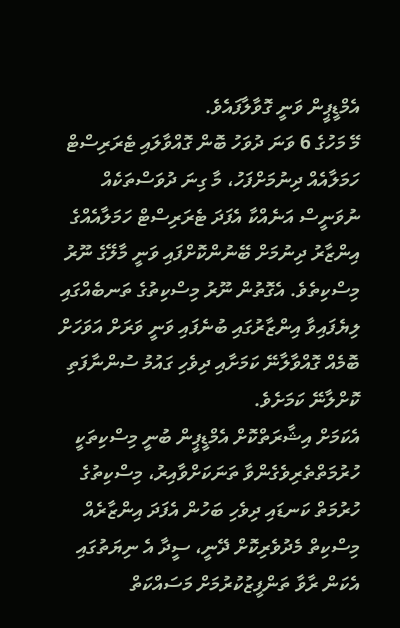އެމްޑީޕީން ވަނީ ގޮވާލާފައެވެ.
މޭ މަހުގެ 6 ވަނަ ދުވަހު ބޮން ގޮއްވާލައި ޓެރަރިސްޓް ހަމަލާއެއް ދިނުމަށްފަހު، މާ ގިނަ ދުވަސްތަކެއް ނުވަނީސް އަނެއްކާ އެފަދަ ޓެރަރިސްޓް ހަމަލާއެއްގެ އިންޒާރު ދިނުމަށް ބޭނުންކޮށްފައި ވަނީ މާލޭގެ ނޫރު މިސްކިތެވެ. އެގޮތުން ނޫރު މިސްކިތުގެ ތަނބެއްގައި ލިޔެފައިވާ އިންޒާރުގައި ބުނެފައި ވަނީ ވަރަށް އަވަހަށް ބޮމެއް ގޮއްވާލާނޭ ކަމަށާއި ދިވެހި ގައުމު ސުންނާފަތި ކޮށްލާނޭ ކަމަށެވެ.
އެކަމަށް އިޝާރަތްކޮށް އެމްޑީޕީން ބުނީ މިސްކިތަކީ ހުރުމަތްތެރިވެގެންވާ ތަނަކަށްވާއިރު، މިސްކިތުގެ ހުރުމަތް ކަނޑައި ދިވެހި ބަހުން އެފަދަ އިންޒާރެއް މިސްކިތް މެދުވެރިކޮށް ދޭނީ، ސީދާ އެ ނިޔަތުގައި އެކަން ރާވާ ތަންފީޒުކުރުމަށް މަސައްކަތް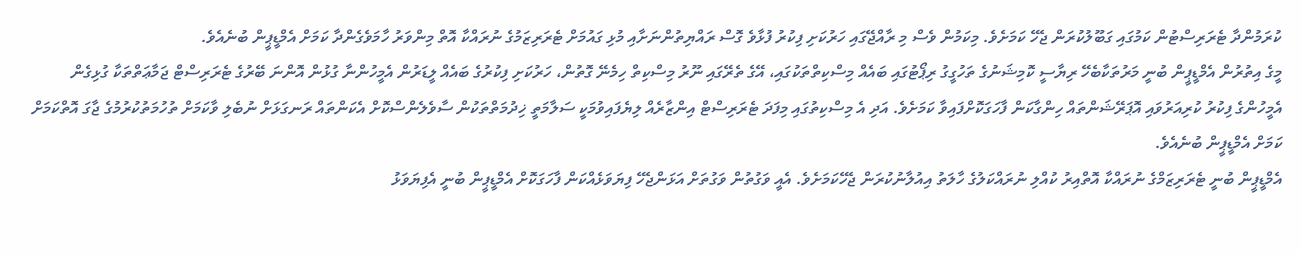ކުރަމުންދާ ޓެރަރިސްޓުން ކަމުގައި ގަބޫލުކުރަން ޖެހޭ ކަމަށެވެ. މިކަމުން ވެސް މި ރާއްޖޭގައި ހަރުކަށި ފިކުރު ފުޅާވެ ގޮސް ރައްޔިތުންނަށާއި މުޅި ގައުމަށް ޓެރަރިޒަމުގެ ނުރައްކާ އޮތް މިންވަރު ހާމަވެގެންދާ ކަމަށް އެމްޑީޕީން ބުނެއެވެ.
މީގެ އިތުރުން އެމްޑީޕީން ބުނީ މަރުތަކާބެހޭ ރިޔާސީ ކޮމިޝަނުގެ ތަހުގީގު ރިޕޯޓުގައި ބައެއް މިސްކިތްތަކުގައި، އޭގެ ތެރޭގައި ނޫރު މިސްކިތް ހިމެނޭ ގޮތުން، ހަރުކަށި ފިކުރުގެ ބައެއް ލީޑަރުން އެމީހުންނާ ގުޅުން އޮންނަ ބޭރުގެ ޓެރަރިސްޓް ޖަމާޢަތްތަކާ ގުޅިގެން އެމީހުންގެ ފިކުރު ކުރިއަރުވައި އޮޕަރޭޝަންތައް ހިންގާކަން ފާހަގަކޮށްފައިވާ ކަމަށެވެ. އަދި އެ މިސްކިތުގައި މިފަދަ ޓެރަރިސްޓް އިންޒާރެއް ލިޔެފައިވުމަކީ ސަލާމަތީ ޚިދުމަތްތަކުން ސާވެލެންސްކޮށް އެކަންތައް ރަނގަޅަށް ނުބެލި ވާކަމަށް ތުހުމަތުކުރުމުގެ ޖާގަ އޮތްކަމަށް ކަމަށް އެމްޑީޕީން ބުނެއެވެ.
އެމްޑީޕީން ބުނީ ޓެރަރިޒަމްގެ ނުރައްކާ އޮތްއިރު ކުއްލި ނުރައްކަލުގެ ހާލަތު އިއުލާނުކުރަން ޖެހޭކަމަށެވެ. އެއީ ވަގުތުން ވަގުތަށް އަޅަންޖެހޭ ފިޔަވަޅެއްކަން ފާހަގަކޮށް އެމްޑީޕީން ބުނީ އެފިޔަވަޅު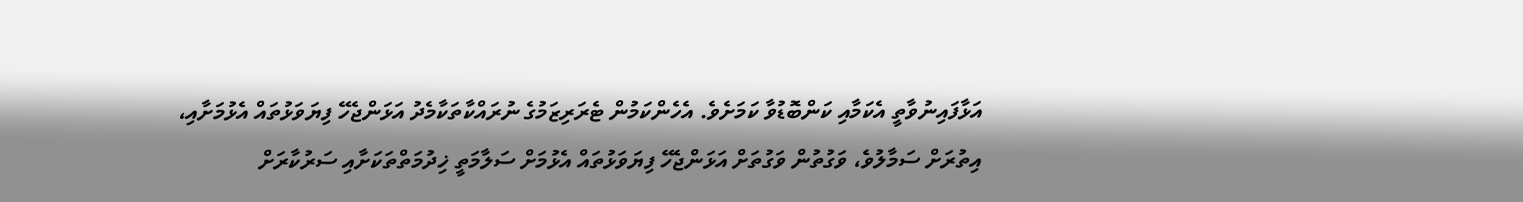އަޅާފައިނުވާތީ އެކަމާއި ކަންބޮޑުވާ ކަމަށެވެ. އެހެންކަމުން ޓެރަރިޒަމުގެ ނުރައްކާތަކާމެދު އަޅަންޖެހޭ ފިޔަވަޅުތައް އެޅުމަށާއި، އިތުރަށް ސަމާލުވެ، ވަގުތުން ވަގުތަށް އަޅަންޖެހޭ ފިޔަވަޅުތައް އެޅުމަށް ސަލާމަތީ ޚިދުމަތްތަކަށާއި ސަރުކާރަށް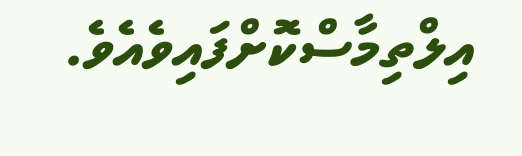އިލްތިމާސްކޮށްފައިވެއެވެ.